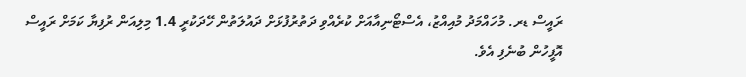ރައީސް ޑރ. މުހައްމަދު މުއިއްޒު، އެސްޓޯނިއާއަށް ކުރެއްވި ދަތުރުފުޅަށް ދައުލަތުން ހޭދަކުރީ 1.4 މިލިއަން ރުފިޔާ ކަމަށް ރައީސް އޮފީހުން ބުނެފި އެވެ.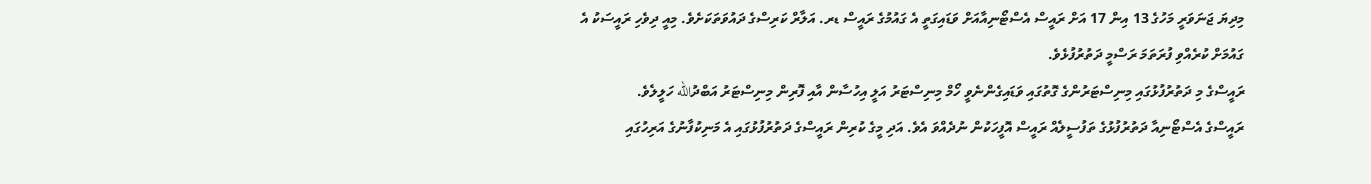މިދިޔަ ޖަނަވަރީ މަހުގެ 13 އިން 17 އަށް ރައީސް އެސްޓޯނިއާއަށް ވަޑައިގަތީ އެ ގައުމުގެ ރައީސް ޑރ. އަލާރް ކަރިސްގެ ދައުވަތަކަށެވެ. މިއީ ދިވެހި ރައީސަކު އެ ގައުމަށް ކުރެއްވި ފުރަތަމަ ރަސްމީ ދަތުރުފުޅެވެ.
ރައީސްގެ މި ދަތުރުފުޅުގައި މިނިސްޓަރުންގެ ގޮތުގައި ވަޑައިގެންނެވީ ހޯމް މިނިސްޓަރު އަލީ އިހުސާން އާއި ފޮރިން މިނިސްޓަރު އަބްދުالله ހަލީލެވެ.
ރައީސްގެ އެސްޓޯނިއާ ދަތުރުފުޅުގެ ތަފުސީލެއް ރައީސް އޮފީހަކުން ނުދެއްވަ އެވެ. އަދި މީގެ ކުރިން ރައީސްގެ ދަތުރުފުޅުގައި އެ މަނިކުފާނުގެ އަރިހުގައި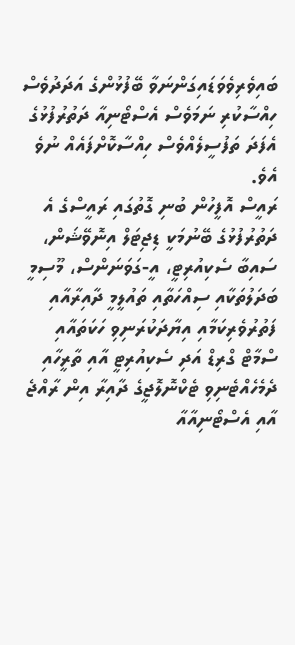ބައިވެރިވެވަޑައިގަންނަވާ ބޭފުޅުންގެ އަދަދުވެސް ހިއްސާކުރި ނަމަވެސް އެސްޓޯނިއާ ދަތުރުފުޅުގެ އެފަދަ ތަފުސީލެއްވެސް ހިއްސާކޮށްފައެއް ނުވެ އެވެ.
ރައީސް އޮފީހުން ބުނި ގޮތުގައި ރައީސްގެ އެ ދަތުރުފުޅުގެ ބޭނުމަކީ ޑިޖިޓަލް އިނޮވޭޝަން، ސައިބާ ސެކިއުރިޓީ، އީ-ގަވަނަންސް، މޫސިމީ ބަދަލުތަކާއި ސިއްހަތާއި ތައުލީމީ ދާއިރާއާއި ފަތުރުވެރިކަމާއި އިޔާދަކުރަނިވި ހަކަތައާއި ސްމާޓް ގްރިޑް އަދި ސެކިއުރިޓީ އާއި ތާރީހާއި ދެމެހެއްޓެނިވި ޓެކްނޮލޮޖީގެ ދާއިރާ އިން ރާއްޖެ އާއި އެސްޓޯނިއާއާ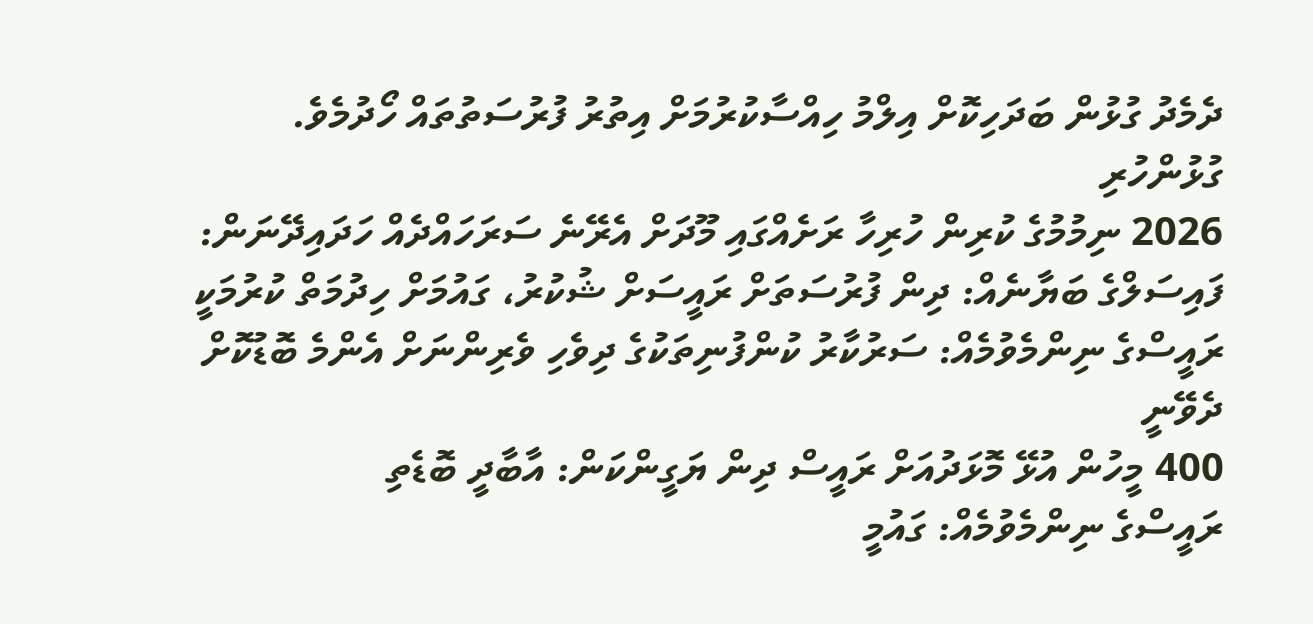ދެމެދު ގުޅުން ބަދަހިކޮށް އިލްމު ހިއްސާކުރުމަށް އިތުރު ފުރުސަތުތައް ހޯދުމެވެ.
ގުޅުންހުރި
2026 ނިމުމުގެ ކުރިން ހުރިހާ ރަށެއްގައި މޫދަށް އެރޭނެ ސަރަހައްދެއް ހަދައިދޭނަން:
ފައިސަލްގެ ބަޔާނެއް: ދިން ފުރުސަތަށް ރައީސަށް ޝުކުރު، ގައުމަށް ހިދުމަތް ކުރުމަކީ
ރައީސްގެ ނިންމެވުމެއް: ސަރުކާރު ކުންފުނިތަކުގެ ދިވެހި ވެރިންނަށް އެންމެ ބޮޑުކޮށް ދެވޭނީ
400 މީހުން އުޅޭ މޮޅަދުއަށް ރައީސް ދިން ޔަގީންކަން: އާބާދީ ބޮޑެތި
ރައީސްގެ ނިންމެވުމެއް: ގައުމީ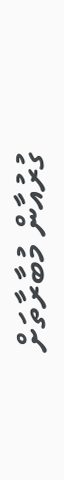ގުރުއާން މުބާރާތަށް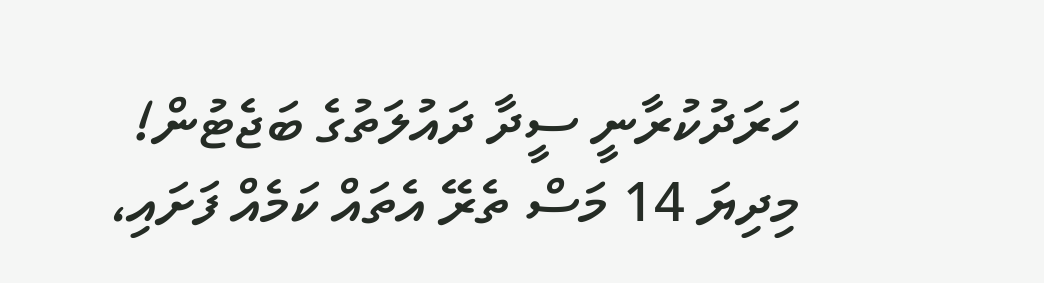ހަރަދުކުރާނީ ސީދާ ދައުލަތުގެ ބަޖެޓުން!
މިދިޔަ 14 މަސް ތެރޭ އެތައް ކަމެއް ފަށައި،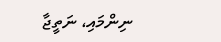ނިންމައި، ނަތީޖާ